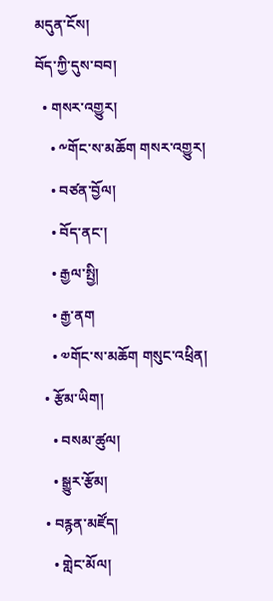མདུན་ངོས།
བོད་ཀྱི་དུས་བབ།
  • གསར་འགྱུར།
    • ༸གོང་ས་མཆོག གསར་འགྱུར།
    • བཙན་བྱོལ།
    • བོད་ནང་།
    • རྒྱལ་སྤྱི།
    • རྒྱ་ནག
    • ༧གོང་ས་མཆོག གསུང་འཕྲིན།
  • རྩོམ་ཡིག།
    • བསམ་ཚུལ།
    • སྒྱུར་རྩོམ།
  • བརྙན་མཛོད།
    • གླེང་མོལ།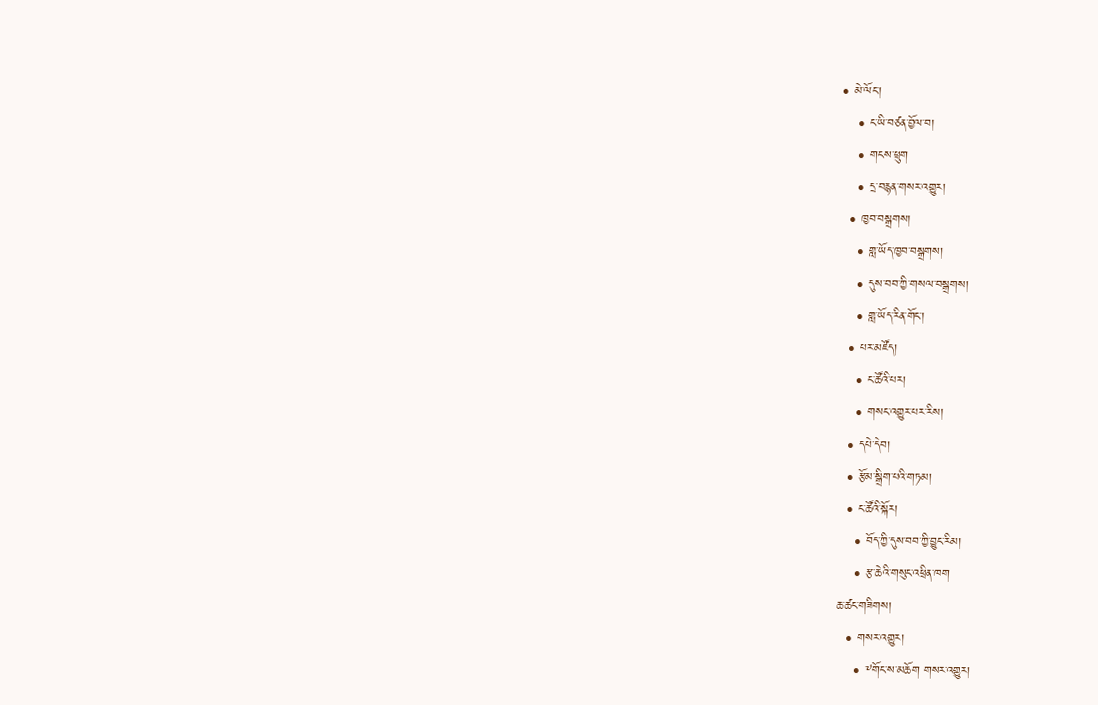• མེ་ལོང་།
    • ང་ཡི་བཙན་བྱོལ་བ།
    • གངས་ཕྲུག
    • དྲ་བརྙན་གསར་འགྱུར།
  • ཁྱབ་བསྒྲགས།
    • གླ་ཡོད་ཁྱབ་བསྒྲགས།
    • དུས་བབ་ཀྱི་གསལ་བསྒྲགས།
    • གླ་ཡོད་རིན་གོང་།
  • པར་མཛོད།
    • ང་ཚོའི་པར།
    • གསང་འགྱུར་པར་རིས།
  • དཔེ་དེབ།
  • རྩོམ་སྒྲིག་པའི་གཏམ།
  • ང་ཚོའི་སྐོར།
    • བོད་ཀྱི་དུས་བབ་ཀྱི་བྱུང་རིམ།
    • རྩ་ཆེའི་གསུང་འཕྲིན་ཁག
ཆ་ཚང་གཟིགས།
  • གསར་འགྱུར།
    • ༸གོང་ས་མཆོག གསར་འགྱུར།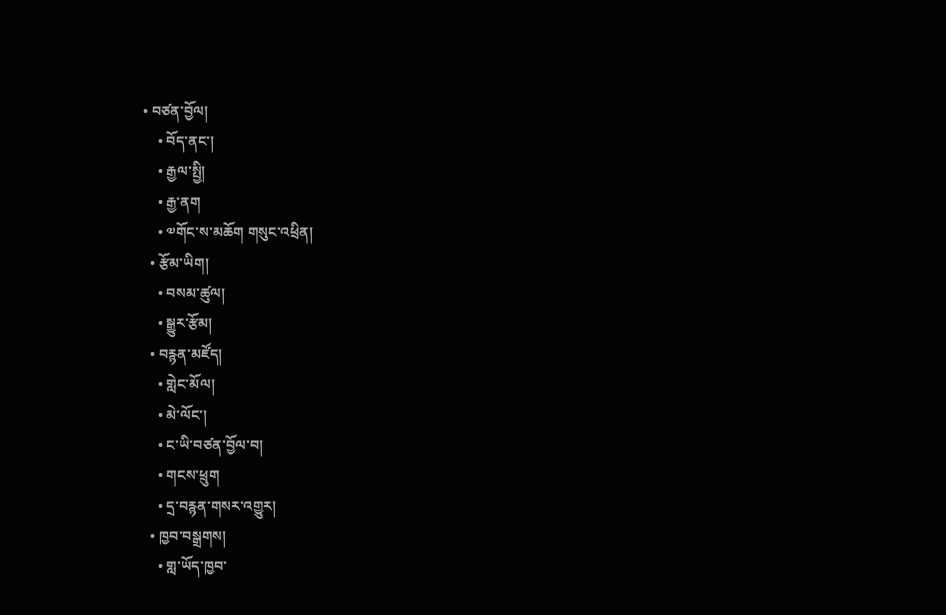• བཙན་བྱོལ།
    • བོད་ནང་།
    • རྒྱལ་སྤྱི།
    • རྒྱ་ནག
    • ༧གོང་ས་མཆོག གསུང་འཕྲིན།
  • རྩོམ་ཡིག།
    • བསམ་ཚུལ།
    • སྒྱུར་རྩོམ།
  • བརྙན་མཛོད།
    • གླེང་མོལ།
    • མེ་ལོང་།
    • ང་ཡི་བཙན་བྱོལ་བ།
    • གངས་ཕྲུག
    • དྲ་བརྙན་གསར་འགྱུར།
  • ཁྱབ་བསྒྲགས།
    • གླ་ཡོད་ཁྱབ་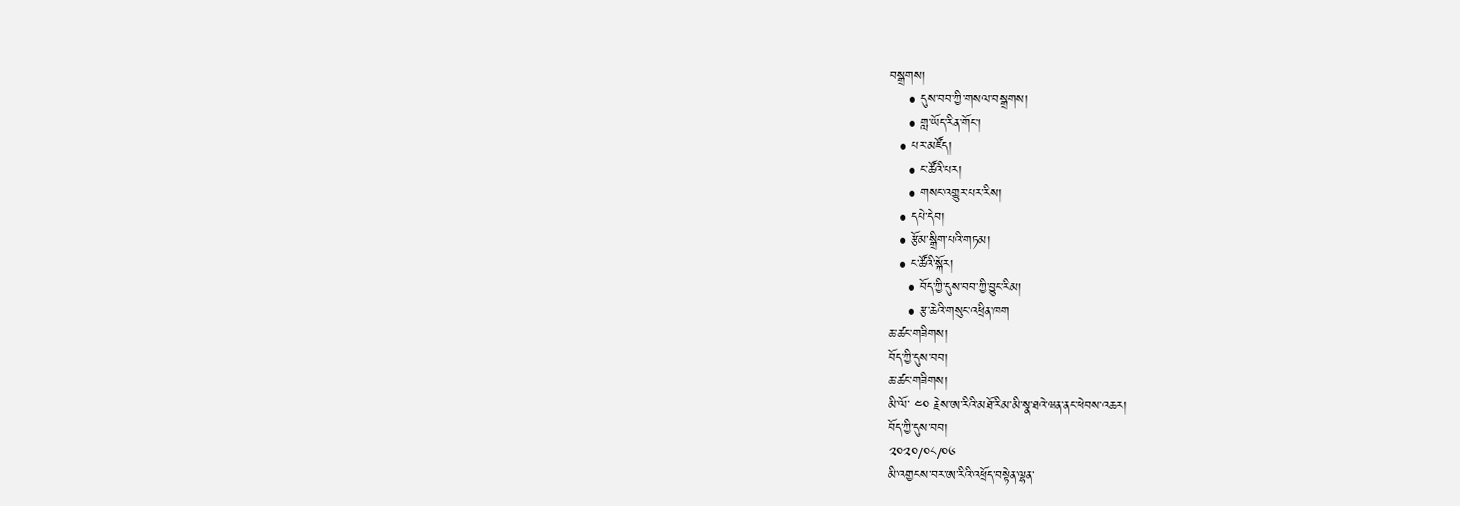བསྒྲགས།
    • དུས་བབ་ཀྱི་གསལ་བསྒྲགས།
    • གླ་ཡོད་རིན་གོང་།
  • པར་མཛོད།
    • ང་ཚོའི་པར།
    • གསང་འགྱུར་པར་རིས།
  • དཔེ་དེབ།
  • རྩོམ་སྒྲིག་པའི་གཏམ།
  • ང་ཚོའི་སྐོར།
    • བོད་ཀྱི་དུས་བབ་ཀྱི་བྱུང་རིམ།
    • རྩ་ཆེའི་གསུང་འཕྲིན་ཁག
ཆ་ཚང་གཟིགས།
བོད་ཀྱི་དུས་བབ།
ཆ་ཚང་གཟིགས།
མི་ལོ་ ༤༠ རྗེས་ཨ་རིའི་མཐོ་རིམ་མི་སྣ་ཐའེ་ཝན་ནང་ཕེབས་འཆར།
བོད་ཀྱི་དུས་བབ།
༢༠༢༠/༠༨/༠༦
མི་འགྱངས་བར་ཨ་རིའི་འཕྲོད་བསྟེན་ལྷན་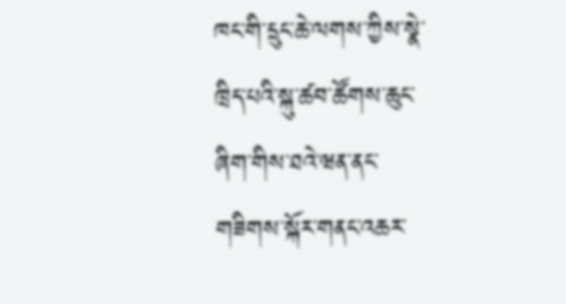ཁང་གི་དྲུང་ཆེ་ལགས་ཀྱིས་སྣེ་ཁྲིད་པའི་སྐུ་ཚབ་ཚོགས་ཆུང་ཞིག་གིས་ཐའེ་ཝན་ནང་གཟིགས་སྐོར་གནང་འཆར་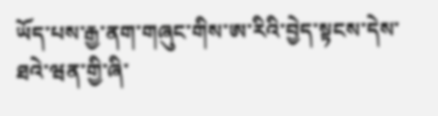ཡོད་པས་རྒྱ་ནག་གཞུང་གིས་ཨ་རིའི་བྱེད་སྟངས་དེས་ཐའེ་ཝན་གྱི་ཞི་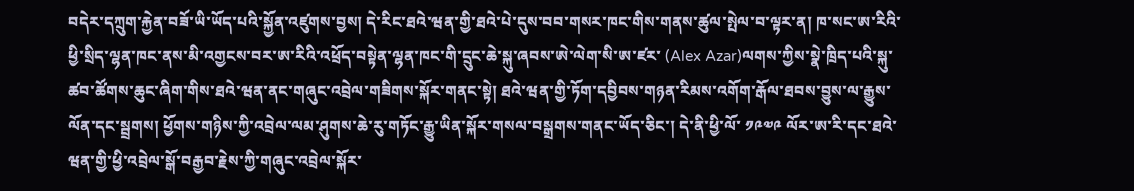བདེར་དཀྲུག་རྐྱེན་བཟོ་ཡི་ཡོད་པའི་སྐྱོན་འཛུགས་བྱས། དེ་རིང་ཐའེ་ཝན་གྱི་ཐའེ་པེ་དུས་བབ་གསར་ཁང་གིས་གནས་ཚུལ་སྤེལ་བ་ལྟར་ན། ཁ་སང་ཨ་རིའི་ཕྱི་སྲིད་ལྷན་ཁང་ནས་མི་འགྱངས་བར་ཨ་རིའི་འཕྲོད་བསྟེན་ལྷན་ཁང་གི་དྲུང་ཆེ་སྐུ་ཞབས་ཨེ་ལེག་སི་ཨ་ཛར་ (Alex Azar)ལགས་ཀྱིས་སྣེ་ཁྲིད་པའི་སྐུ་ཚབ་ཚོགས་ཆུང་ཞིག་གིས་ཐའེ་ཝན་ནང་གཞུང་འབྲེལ་གཟིགས་སྐོར་གནང་སྟེ། ཐའེ་ཝན་གྱི་ཏོག་དབྱིབས་གཉན་རིམས་འགོག་རྒོལ་ཐབས་བྱུས་ལ་རྒྱུས་ལོན་དང་སྦྲགས། ཕྱོགས་གཉིས་ཀྱི་འབྲེལ་ལམ་ཤུགས་ཆེ་རུ་གཏོང་རྒྱུ་ཡིན་སྐོར་གསལ་བསྒྲགས་གནང་ཡོད་ཅིང་། དེ་ནི་ཕྱི་ལོ་ ༡༩༧༩ ལོར་ཨ་རི་དང་ཐའེ་ཝན་གྱི་ཕྱི་འབྲེལ་སྒོ་བརྒྱབ་རྗེས་ཀྱི་གཞུང་འབྲེལ་སྐོར་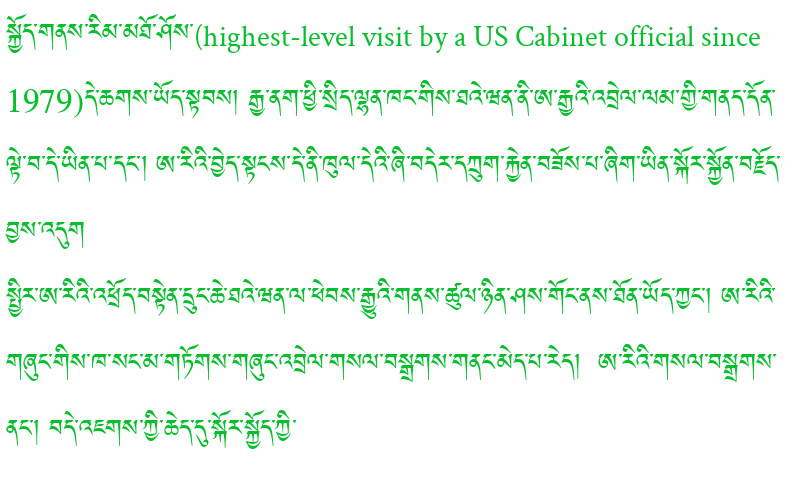སྐྱོད་གནས་རིམ་མཐོ་ཤོས་(highest-level visit by a US Cabinet official since 1979)དེ་ཆགས་ཡོད་སྟབས། རྒྱ་ནག་ཕྱི་སྲིད་ལྷན་ཁང་གིས་ཐའེ་ཝན་ནི་ཨ་རྒྱའི་འབྲེལ་ལམ་གྱི་གནད་དོན་ལྟེ་བ་དེ་ཡིན་པ་དང་། ཨ་རིའི་བྱེད་སྟངས་དེ་ནི་ཁུལ་དེའི་ཞི་བདེར་དཀྲུག་རྐྱེན་བཟོས་པ་ཞིག་ཡིན་སྐོར་སྐྱོན་བརྗོད་བྱས་འདུག
སྤྱིར་ཨ་རིའི་འཕྲོད་བསྟེན་དྲུང་ཆེ་ཐའེ་ཝན་ལ་ཕེབས་རྒྱུའི་གནས་ཚུལ་ཉིན་ཤས་གོང་ནས་ཐོན་ཡོད་ཀྱང་། ཨ་རིའི་གཞུང་གིས་ཁ་སང་མ་གཏོགས་གཞུང་འབྲེལ་གསལ་བསྒྲགས་གནང་མེད་པ་རེད།  ཨ་རིའི་གསལ་བསྒྲགས་ནང་། བདེ་འཇགས་ཀྱི་ཆེད་དུ་སྐོར་སྐྱོད་ཀྱི་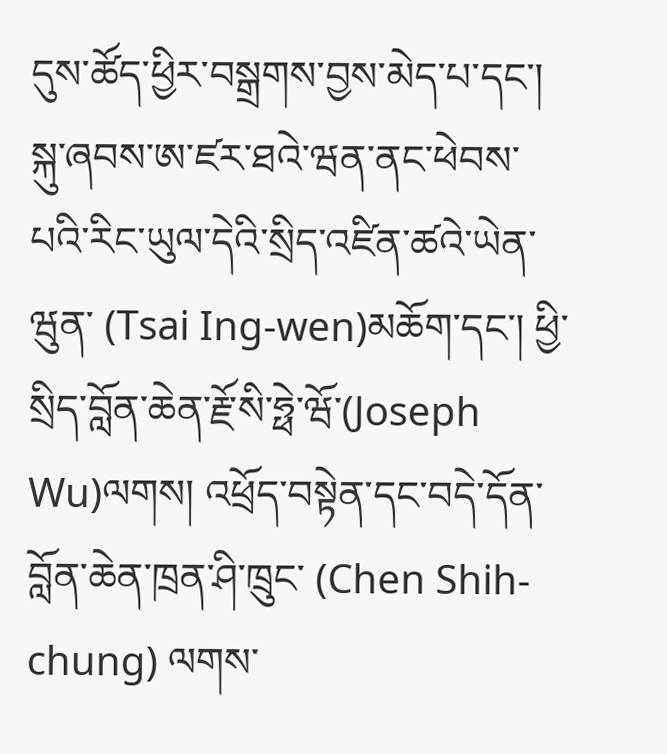དུས་ཚོད་ཕྱིར་བསྒྲགས་བྱས་མེད་པ་དང་། སྐུ་ཞབས་ཨ་ཛར་ཐའེ་ཝན་ནང་ཕེབས་པའི་རིང་ཡུལ་དེའི་སྲིད་འཛིན་ཚའེ་ཡེན་ཝུན་ (Tsai Ing-wen)མཆོག་དང་། ཕྱི་སྲིད་བློན་ཆེན་རྗོ་སི་ཧྥེ་ཝོ་(Joseph Wu)ལགས། འཕྲོད་བསྟེན་དང་བདེ་དོན་བློན་ཆེན་ཁྲན་ཤི་ཁྲུང་ (Chen Shih-chung) ལགས་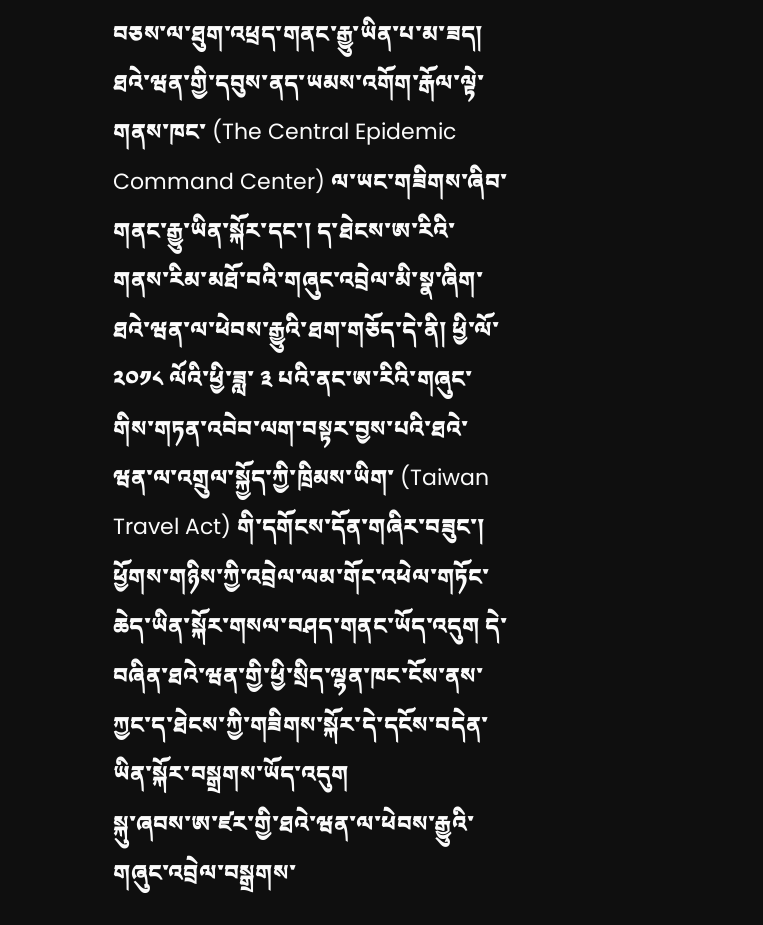བཅས་ལ་ཐུག་འཕྲད་གནང་རྒྱུ་ཡིན་པ་མ་ཟད། ཐའེ་ཝན་གྱི་དབུས་ནད་ཡམས་འགོག་རྒོལ་ལྟེ་གནས་ཁང་ (The Central Epidemic Command Center) ལ་ཡང་གཟིགས་ཞིབ་གནང་རྒྱུ་ཡིན་སྐོར་དང་། ད་ཐེངས་ཨ་རིའི་གནས་རིམ་མཐོ་བའི་གཞུང་འབྲེལ་མི་སྣ་ཞིག་ཐའེ་ཝན་ལ་ཕེབས་རྒྱུའི་ཐག་གཅོད་དེ་ནི། ཕྱི་ལོ་ ༢༠༡༨ ལོའི་ཕྱི་ཟླ་ ༣ པའི་ནང་ཨ་རིའི་གཞུང་གིས་གཏན་འབེབ་ལག་བསྟར་བྱས་པའི་ཐའེ་ཝན་ལ་འགྲུལ་སྐྱོད་ཀྱི་ཁྲིམས་ཡིག་ (Taiwan Travel Act) གི་དགོངས་དོན་གཞིར་བཟུང་། ཕྱོགས་གཉིས་ཀྱི་འབྲེལ་ལམ་གོང་འཕེལ་གཏོང་ཆེད་ཡིན་སྐོར་གསལ་བཤད་གནང་ཡོད་འདུག དེ་བཞིན་ཐའེ་ཝན་གྱི་ཕྱི་སྲིད་ལྷན་ཁང་ངོས་ནས་ཀྱང་ད་ཐེངས་ཀྱི་གཟིགས་སྐོར་དེ་དངོས་བདེན་ཡིན་སྐོར་བསྒྲགས་ཡོད་འདུག
སྐུ་ཞབས་ཨ་ཛར་གྱི་ཐའེ་ཝན་ལ་ཕེབས་རྒྱུའི་གཞུང་འབྲེལ་བསྒྲགས་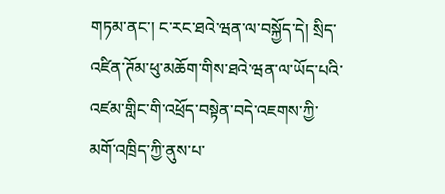གཏམ་ནང་། ང་རང་ཐའེ་ཝན་ལ་བསྐྱོད་དེ། སྲིད་འཛིན་ཊོམ་ཕུ་མཆོག་གིས་ཐའེ་ཝན་ལ་ཡོད་པའི་འཛམ་གླིང་གི་འཕྲོད་བསྟེན་བདེ་འཇགས་ཀྱི་མགོ་འཁྲིད་ཀྱི་ནུས་པ་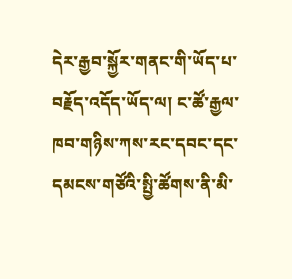དེར་རྒྱབ་སྐྱོར་གནང་གི་ཡོད་པ་བརྗོད་འདོད་ཡོད་ལ། ང་ཚོ་རྒྱལ་ཁབ་གཉིས་ཀས་རང་དབང་དང་དམངས་གཙོའི་སྤྱི་ཚོགས་ནི་མི་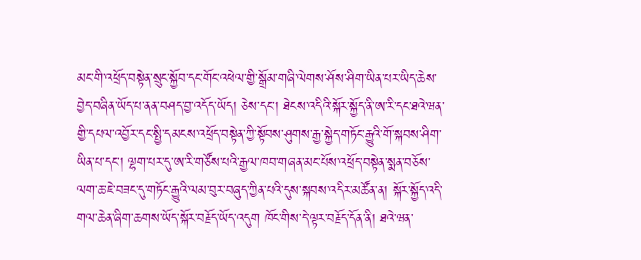མང་གི་འཕྲོད་བསྟེན་སྲུང་སྐྱོབ་དང་གོང་འཕེལ་གྱི་སྒྲོམ་གཞི་ལེགས་ཤོས་ཤིག་ཡིན་པར་ཡིད་ཆེས་བྱེད་བཞིན་ཡོད་པ་ནན་བཤད་བྱ་འདོད་ཡོད། ཅེས་དང་། ཐེངས་འདིའི་སྐོར་སྐྱོད་ནི་ཨ་རི་དང་ཐའེ་ཝན་གྱི་དཔལ་འབྱོར་དང་སྤྱི་དམངས་འཕྲོད་བསྟེན་ཀྱི་སྟོབས་ཤུགས་རྒྱ་སྐྱེད་གཏོང་རྒྱུའི་གོ་སྐབས་ཤིག་ཡིན་པ་དང་། ལྷག་པར་དུ་ཨ་རི་གཙོས་པའི་རྒྱལ་ཁབ་གཞན་མང་པོས་འཕྲོད་བསྟེན་སྨན་བཅོས་ལག་ཆ་ཇེ་བཟང་དུ་གཏོང་རྒྱུའི་ལམ་བུར་བཞུད་ཀྱིན་པའི་དུས་སྐབས་འདིར་མཚོན་ན། སྐོར་སྐྱོད་འདི་གལ་ཆེན་ཞིག་ཆགས་ཡོད་སྐོར་བརྗོད་ཡོད་འདུག ཁོང་གིས་དེ་ལྟར་བརྗོད་དོན་ནི། ཐའེ་ཝན་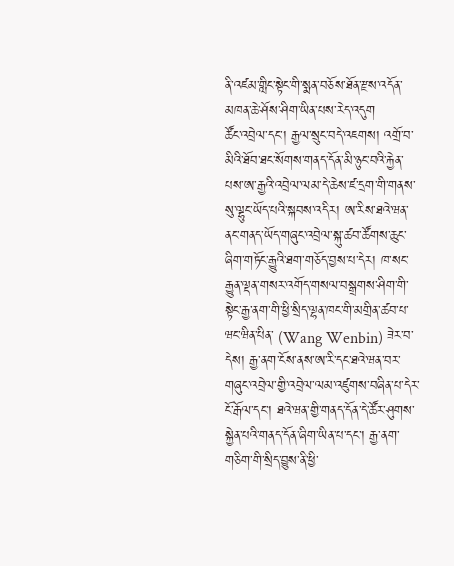ནི་འཛམ་གླིང་སྟེང་གི་སྨན་བཅོས་ཐོན་རྫས་འདོན་མཁན་ཆེ་ཤོས་ཤིག་ཡིན་པས་རེད་འདུག
ཚོང་འབྲེལ་དང་། རྒྱལ་སྲུང་བདེ་འཇགས། འགྲོ་བ་མིའི་ཐོབ་ཐང་སོགས་གནད་དོན་མི་ཉུང་བའི་རྐྱེན་པས་ཨ་རྒྱའི་འབྲེལ་ལམ་དེ་ཆེས་ཛ་དྲག་གི་གནས་སུ་ལྷུང་ཡོད་པའི་སྐབས་འདིར། ཨ་རིས་ཐའེ་ཝན་ནང་གནད་ཡོད་གཞུང་འབྲེལ་སྐུ་ཚབ་ཚོགས་ཆུང་ཞིག་གཏོང་རྒྱུའི་ཐག་གཅོད་བྱས་པ་དེར། ཁ་སང་རྒྱུན་ལྡན་གསར་འགོད་གསལ་བསྒྲགས་ཤིག་གི་སྟེང་རྒྱ་ནག་གི་ཕྱི་སྲིད་ལྷན་ཁང་གི་མགྲིན་ཚབ་པ་ཝང་ཝིན་པིན་ (Wang Wenbin) ཟེར་བ་དེས། རྒྱ་ནག་ངོས་ནས་ཨ་རི་དང་ཐའེ་ཝན་བར་གཞུང་འབྲེལ་གྱི་འབྲེལ་ལམ་འཛུགས་བཞིན་པ་དེར་ངོ་རྒོལ་དང་། ཐའེ་ཝན་གྱི་གནད་དོན་དེ་ཚོར་ཤུགས་སྐྱེན་པའི་གནད་དོན་ཞིག་ཡིན་པ་དང་། རྒྱ་ནག་གཅིག་གི་སྲིད་བྱུས་ནི་ཕྱི་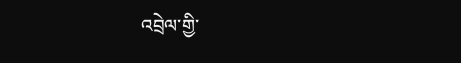འབྲེལ་གྱི་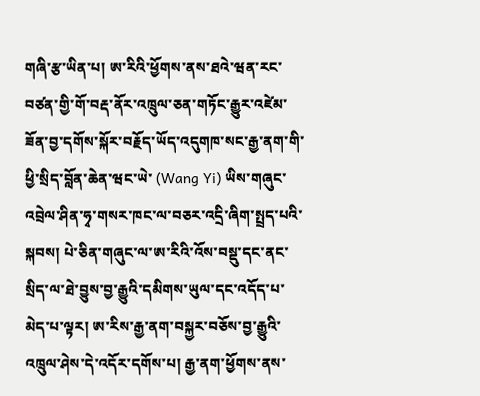གཞི་རྩ་ཡིན་པ། ཨ་རིའི་ཕྱོགས་ནས་ཐའེ་ཝན་རང་བཙན་གྱི་གོ་བརྡ་ནོར་འཁྲུལ་ཅན་གཏོང་རྒྱུར་འཛེམ་ཟོན་བྱ་དགོས་སྐོར་བརྗོད་ཡོད་འདུགཁ་སང་རྒྱ་ནག་གི་ཕྱི་སྲིད་བློན་ཆེན་ཝང་ཡེ་ (Wang Yi) ཡིས་གཞུང་འབྲེལ་ཤིན་ཧྭ་གསར་ཁང་ལ་བཅར་འདྲི་ཞིག་སྤྲད་པའི་སྐབས། པེ་ཅིན་གཞུང་ལ་ཨ་རིའི་འོས་བསྡུ་དང་ནང་སྲིད་ལ་ཐེ་བྱུས་བྱ་རྒྱུའི་དམིགས་ཡུལ་དང་འདོད་པ་མེད་པ་ལྟར། ཨ་རིས་རྒྱ་ནག་བསྐྱར་བཅོས་བྱ་རྒྱུའི་འཁྲུལ་ཤེས་དེ་འདོར་དགོས་པ། རྒྱ་ནག་ཕྱོགས་ནས་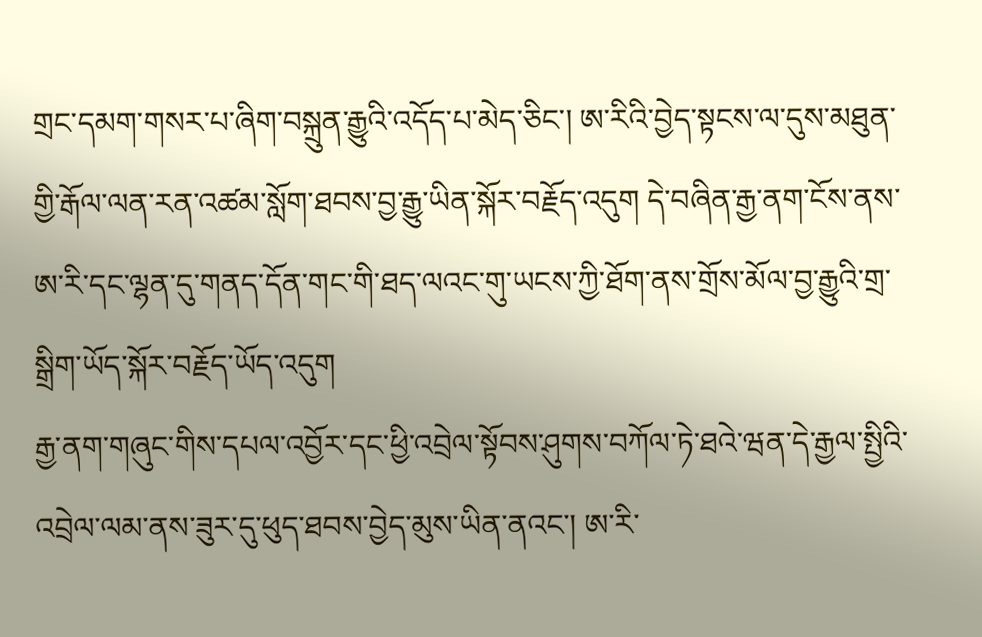གྲང་དམག་གསར་པ་ཞིག་བསྐྲུན་རྒྱུའི་འདོད་པ་མེད་ཅིང་། ཨ་རིའི་བྱེད་སྟངས་ལ་དུས་མཐུན་གྱི་རྒོལ་ལན་རན་འཚམ་སློག་ཐབས་བྱ་རྒྱུ་ཡིན་སྐོར་བརྗོད་འདུག དེ་བཞིན་རྒྱ་ནག་ངོས་ནས་ཨ་རི་དང་ལྷན་དུ་གནད་དོན་གང་གི་ཐད་ལའང་གུ་ཡངས་ཀྱི་ཐོག་ནས་གྲོས་མོལ་བྱ་རྒྱུའི་གྲ་སྒྲིག་ཡོད་སྐོར་བརྗོད་ཡོད་འདུག
རྒྱ་ནག་གཞུང་གིས་དཔལ་འབྱོར་དང་ཕྱི་འབྲེལ་སྟོབས་ཤུགས་བཀོལ་ཏེ་ཐའེ་ཝན་དེ་རྒྱལ་སྤྱིའི་འབྲེལ་ལམ་ནས་ཟུར་དུ་ཕུད་ཐབས་བྱེད་མུས་ཡིན་ནའང་། ཨ་རི་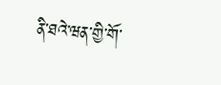ནི་ཐའེ་ཝན་གྱི་གོ་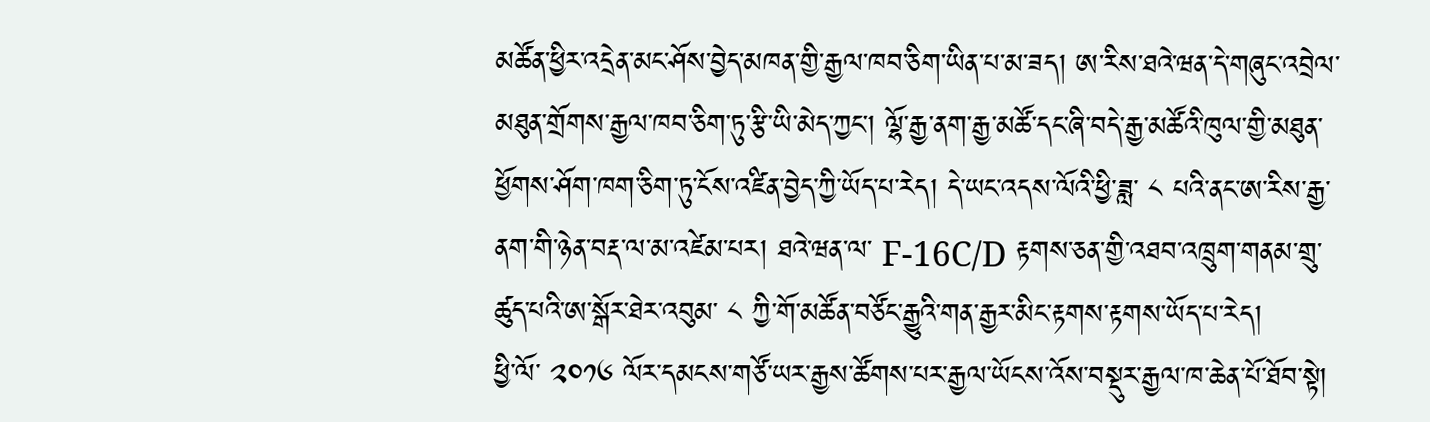མཚོན་ཕྱིར་འདྲེན་མང་ཤོས་བྱེད་མཁན་གྱི་རྒྱལ་ཁབ་ཅིག་ཡིན་པ་མ་ཟད། ཨ་རིས་ཐའེ་ཝན་དེ་གཞུང་འབྲེལ་མཐུན་གྲོགས་རྒྱལ་ཁབ་ཅིག་ཏུ་རྩི་ཡི་མེད་ཀྱང་། ལྷོ་རྒྱ་ནག་རྒྱ་མཚོ་དང་ཞི་བདེ་རྒྱ་མཚོའི་ཁུལ་གྱི་མཐུན་ཕྱོགས་ཤོག་ཁག་ཅིག་ཏུ་ངོས་འཛིན་བྱེད་ཀྱི་ཡོད་པ་རེད། དེ་ཡང་འདས་ལོའི་ཕྱི་ཟླ་ ༨ པའི་ནང་ཨ་རིས་རྒྱ་ནག་གི་ཉེན་བརྡ་ལ་མ་འཛེམ་པར། ཐའེ་ཝན་ལ་ F-16C/D རྟགས་ཅན་གྱི་འཐབ་འཁྲུག་གནམ་གྲུ་ཚུད་པའི་ཨ་སྒོར་ཐེར་འབུམ་ ༨ ཀྱི་གོ་མཚོན་བཙོང་རྒྱུའི་གན་རྒྱར་མིང་རྟགས་རྟགས་ཡོད་པ་རེད།
ཕྱི་ལོ་ ༢༠༡༦ ལོར་དམངས་གཙོ་ཡར་རྒྱས་ཚོགས་པར་རྒྱལ་ཡོངས་འོས་བསྡུར་རྒྱལ་ཁ་ཆེན་པོ་ཐོབ་སྟེ།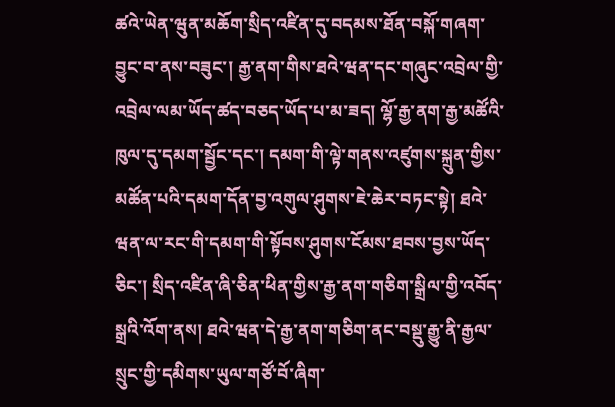ཚའེ་ཡེན་ཝུན་མཆོག་སྲིད་འཛིན་དུ་བདམས་ཐོན་བསྐོ་གཞག་བྱུང་བ་ནས་བཟུང་། རྒྱ་ནག་གིས་ཐའེ་ཝན་དང་གཞུང་འབྲེལ་གྱི་འབྲེལ་ལམ་ཡོད་ཚད་བཅད་ཡོད་པ་མ་ཟད། ལྷོ་རྒྱ་ནག་རྒྱ་མཚོའི་ཁུལ་དུ་དམག་སྦྱོང་དང་། དམག་གི་ལྟེ་གནས་འཛུགས་སྐྲུན་གྱིས་མཚོན་པའི་དམག་དོན་བྱ་འགུལ་ཤུགས་ཇེ་ཆེར་བཏང་སྟེ། ཐའེ་ཝན་ལ་རང་གི་དམག་གི་སྟོབས་ཤུགས་ངོམས་ཐབས་བྱས་ཡོད་ཅིང་། སྲིད་འཛིན་ཞི་ཅིན་ཕིན་གྱིས་རྒྱ་ནག་གཅིག་སྒྲིལ་གྱི་འབོད་སྒྲའི་འོག་ནས། ཐའེ་ཝན་དེ་རྒྱ་ནག་གཅིག་ནང་བསྡུ་རྒྱུ་ནི་རྒྱལ་སྲུང་གྱི་དམིགས་ཡུལ་གཙོ་བོ་ཞིག་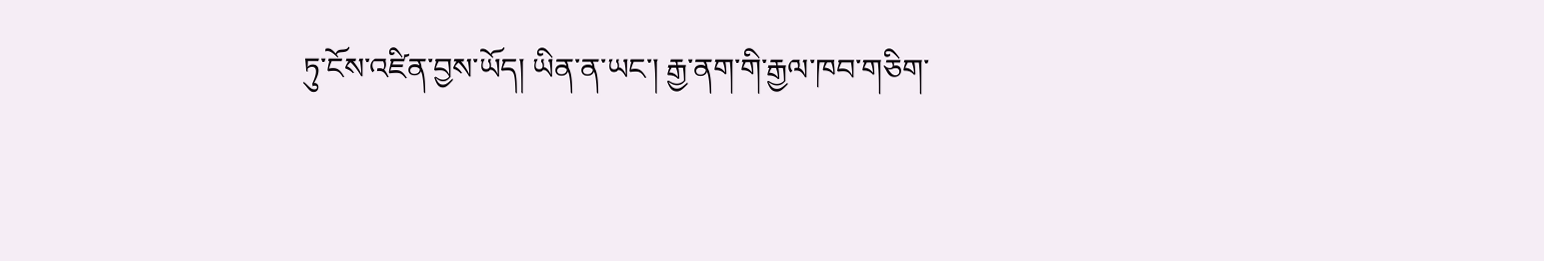ཏུ་ངོས་འཛིན་བྱས་ཡོད། ཡིན་ན་ཡང་། རྒྱ་ནག་གི་རྒྱལ་ཁབ་གཅིག་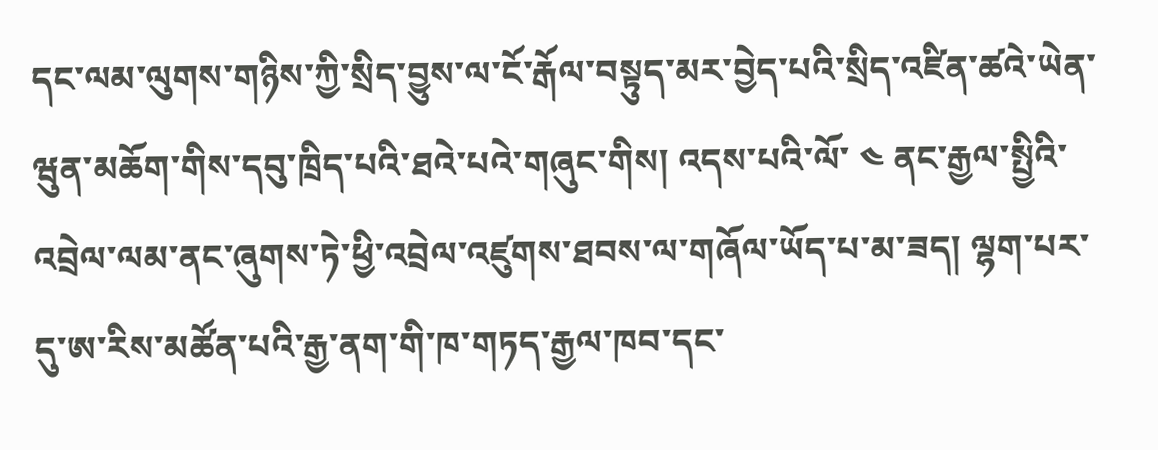དང་ལམ་ལུགས་གཉིས་ཀྱི་སྲིད་བྱུས་ལ་ངོ་རྒོལ་བསྟུད་མར་བྱེད་པའི་སྲིད་འཛིན་ཚའེ་ཡེན་ཝུན་མཆོག་གིས་དབུ་ཁྲིད་པའི་ཐའེ་པའེ་གཞུང་གིས། འདས་པའི་ལོ་ ༤ ནང་རྒྱལ་སྤྱིའི་འབྲེལ་ལམ་ནང་ཞུགས་ཏེ་ཕྱི་འབྲེལ་འཛུགས་ཐབས་ལ་གཞོལ་ཡོད་པ་མ་ཟད། ལྷག་པར་དུ་ཨ་རིས་མཚོན་པའི་རྒྱ་ནག་གི་ཁ་གཏད་རྒྱལ་ཁབ་དང་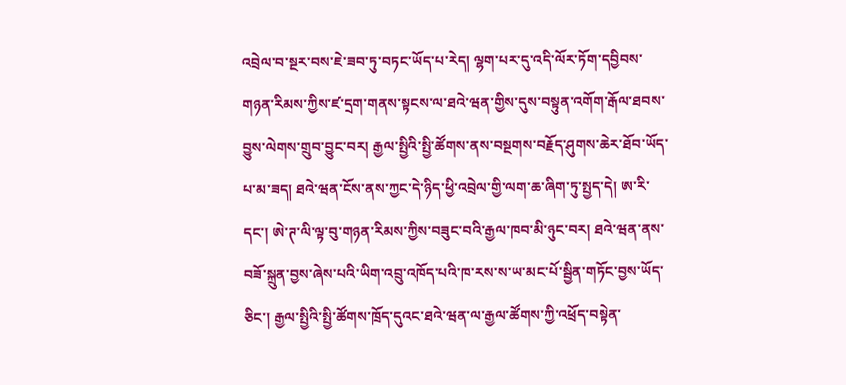འབྲེལ་བ་སྔར་བས་ཇེ་ཟབ་ཏུ་བཏང་ཡོད་པ་རེད། ལྷག་པར་དུ་འདི་ལོར་ཏོག་དབྱིབས་གཉན་རིམས་ཀྱིས་ཛ་དྲག་གནས་སྟངས་ལ་ཐའེ་ཝན་གྱིས་དུས་བསྟུན་འགོག་རྒོལ་ཐབས་བྱུས་ལེགས་གྲུབ་བྱུང་བར། རྒྱལ་སྤྱིའི་སྤྱི་ཚོགས་ནས་བསྔགས་བརྗོད་ཤུགས་ཆེར་ཐོབ་ཡོད་པ་མ་ཟད། ཐའེ་ཝན་ངོས་ནས་ཀྱང་དེ་ཉིད་ཕྱི་འབྲེལ་གྱི་ལག་ཆ་ཞིག་ཏུ་སྤྱད་དེ། ཨ་རི་དང་། ཨེ་ཊ་ལི་ལྟ་བུ་གཉན་རིམས་ཀྱིས་བཟུང་བའི་རྒྱལ་ཁབ་མི་ཉུང་བར། ཐའེ་ཝན་ནས་བཟོ་སྐྲུན་བྱས་ཞེས་པའི་ཡིག་འབྲུ་འཁོད་པའི་ཁ་རས་ས་ཡ་མང་པོ་སྦྱིན་གཏོང་བྱས་ཡོད་ཅིང་། རྒྱལ་སྤྱིའི་སྤྱི་ཚོགས་ཁྲོད་དུའང་ཐའེ་ཝན་ལ་རྒྱལ་ཚོགས་ཀྱི་འཕྲོད་བསྟེན་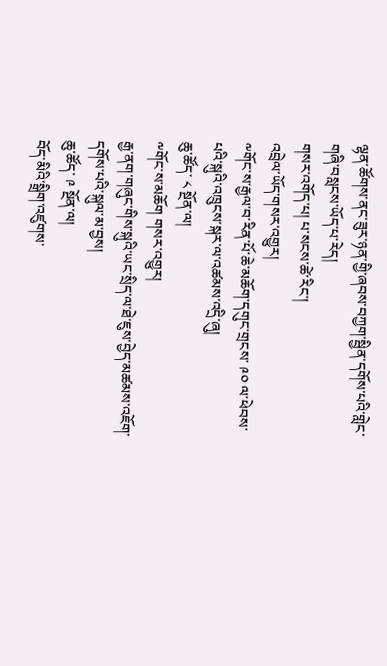ལྷན་ཚོགས་ནང་ཟུར་ཉན་གྱི་ཞབས་བཀྱག་སྦྱིན་དགོས་པའི་གླེང་གཞི་བསླངས་ཡོད་པ་རེད།
གསར་འགོད་པ། པ་སངས་ཚེ་རིང་།
འབྲེལ་ཡོད་གསར་འགྱུར།
༸གོང་ས་རྒྱལ་བ་རིན་པོ་ཆེ་མཆོག་དགུང་གྲངས་ ༩༠ ལ་ཕེབས་པའི་སྐུའི་འཁྲུངས་སྐར་ལ་འཚམས་འདྲི་ཞུ།
ཆུ་ཚོད་ ༨ སྔོན་ལ།
༸གོང་ས་མཆོག གསར་འགྱུར།
རྒྱ་ནག་གཞུང་གིས་སྐུའི་ཡང་སྲིད་ལ་ཐེ་ཇུས་བྱེད་མཚམས་འཇོག་དགོས་པའི་སྐུལ་མ་བྱས།
ཆུ་ཚོད་ ༩ སྔོན་ལ།
བོད་མིའི་སྒྲིག་འཛུགས་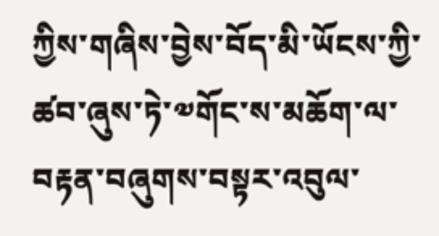ཀྱིས་གཞིས་བྱེས་བོད་མི་ཡོངས་ཀྱི་ཚབ་ཞུས་ཏེ་༧གོང་ས་མཆོག་ལ་བརྟན་བཞུགས་བསྟར་འབུལ་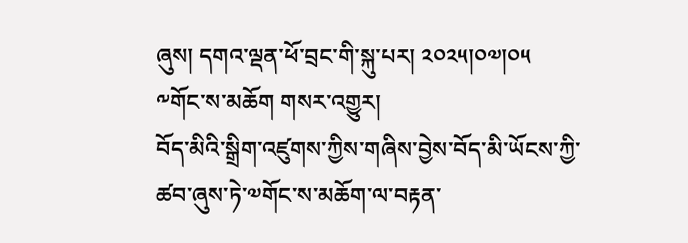ཞུས། དགའ་ལྡན་ཕོ་བྲང་གི་སྐུ་པར། ༢༠༢༥།༠༧།༠༥
༸གོང་ས་མཆོག གསར་འགྱུར།
བོད་མིའི་སྒྲིག་འཛུགས་ཀྱིས་གཞིས་བྱེས་བོད་མི་ཡོངས་ཀྱི་ཚབ་ཞུས་ཏེ་༧གོང་ས་མཆོག་ལ་བརྟན་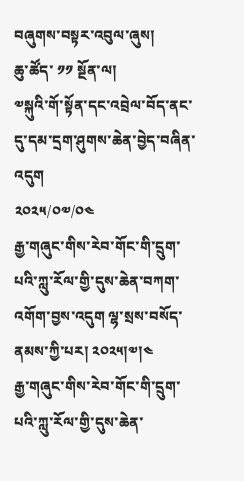བཞུགས་བསྟར་འབུལ་ཞུས།
ཆུ་ཚོད་ ༡༡ སྔོན་ལ།
༧སྐུའི་གོ་སྟོན་དང་འབྲེལ་བོད་ནང་དུ་དམ་དྲག་ཤུགས་ཆེན་བྱེད་བཞིན་འདུག
༢༠༢༥/༠༧/༠༤
རྒྱ་གཞུང་གིས་རེབ་གོང་གི་དྲུག་པའི་ཀླུ་རོལ་གྱི་དུས་ཆེན་བཀག་འགོག་བྱས་འདུག ལྷ་སྲས་བསོད་ནམས་ཀྱི་པར། ༢༠༢༥།༧།༤
རྒྱ་གཞུང་གིས་རེབ་གོང་གི་དྲུག་པའི་ཀླུ་རོལ་གྱི་དུས་ཆེན་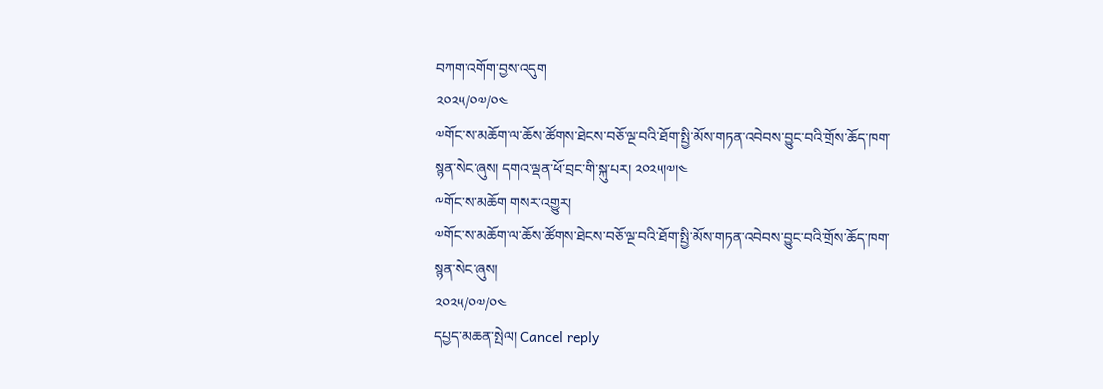བཀག་འགོག་བྱས་འདུག
༢༠༢༥/༠༧/༠༤
༧གོང་ས་མཆོག་ལ་ཆོས་ཚོགས་ཐེངས་བཅོ་ལྔ་བའི་ཐོག་སྤྱི་མོས་གཏན་འབེབས་བྱུང་བའི་གྲོས་ཆོད་ཁག་སྙན་སེང་ཞུས། དགའ་ལྡན་ཕོ་བྲང་གི་སྐུ་པར། ༢༠༢༥།༧།༤
༸གོང་ས་མཆོག གསར་འགྱུར།
༧གོང་ས་མཆོག་ལ་ཆོས་ཚོགས་ཐེངས་བཅོ་ལྔ་བའི་ཐོག་སྤྱི་མོས་གཏན་འབེབས་བྱུང་བའི་གྲོས་ཆོད་ཁག་སྙན་སེང་ཞུས།
༢༠༢༥/༠༧/༠༤
དཔྱད་མཆན་སྤེལ། Cancel reply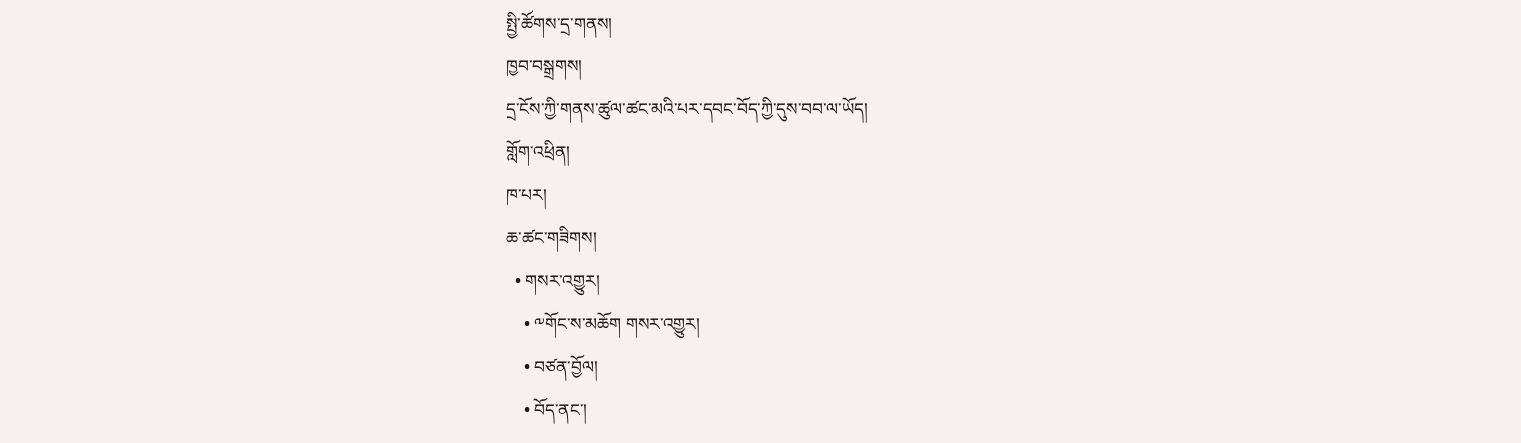སྤྱི་ཚོགས་དྲ་གནས།
ཁྱབ་བསྒྲགས།
དྲ་ངོས་ཀྱི་གནས་ཚུལ་ཚང་མའི་པར་དབང་བོད་ཀྱི་དུས་བབ་ལ་ཡོད།
གློག་འཕྲིན།
ཁ་པར།
ཆ་ཚང་གཟིགས།
  • གསར་འགྱུར།
    • ༸གོང་ས་མཆོག གསར་འགྱུར།
    • བཙན་བྱོལ།
    • བོད་ནང་།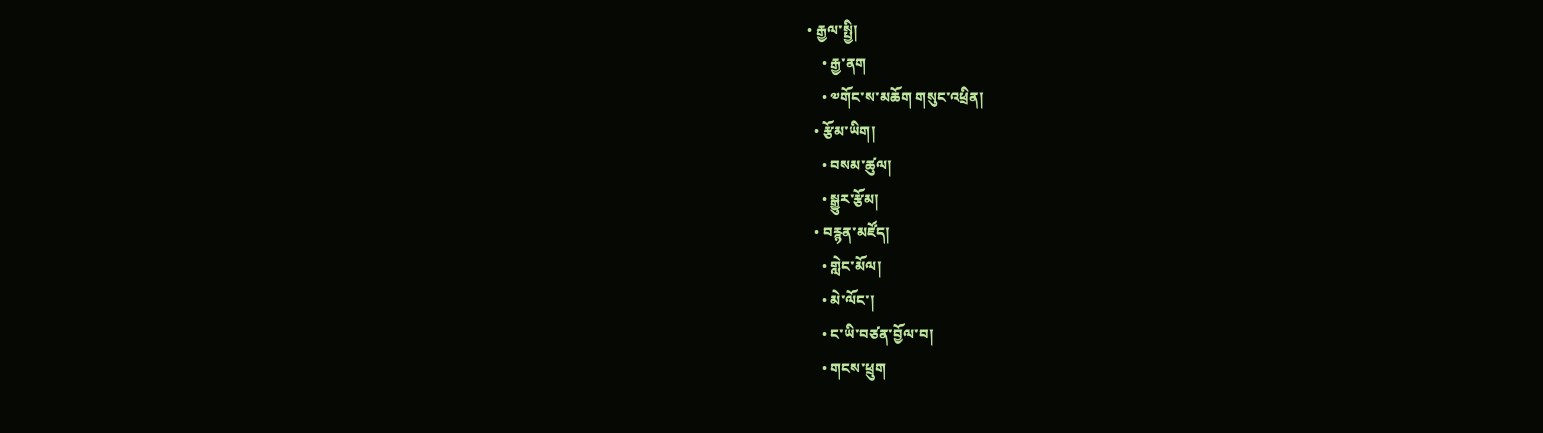• རྒྱལ་སྤྱི།
    • རྒྱ་ནག
    • ༧གོང་ས་མཆོག གསུང་འཕྲིན།
  • རྩོམ་ཡིག།
    • བསམ་ཚུལ།
    • སྒྱུར་རྩོམ།
  • བརྙན་མཛོད།
    • གླེང་མོལ།
    • མེ་ལོང་།
    • ང་ཡི་བཙན་བྱོལ་བ།
    • གངས་ཕྲུག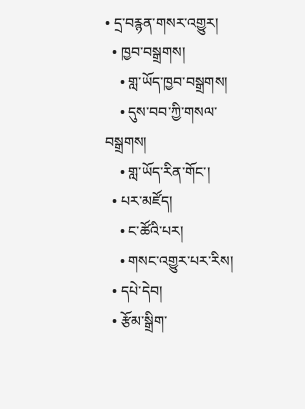• དྲ་བརྙན་གསར་འགྱུར།
  • ཁྱབ་བསྒྲགས།
    • གླ་ཡོད་ཁྱབ་བསྒྲགས།
    • དུས་བབ་ཀྱི་གསལ་བསྒྲགས།
    • གླ་ཡོད་རིན་གོང་།
  • པར་མཛོད།
    • ང་ཚོའི་པར།
    • གསང་འགྱུར་པར་རིས།
  • དཔེ་དེབ།
  • རྩོམ་སྒྲིག་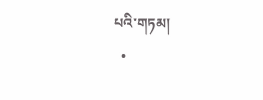པའི་གཏམ།
  •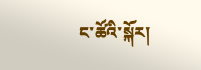ང་ཚོའི་སྐོར།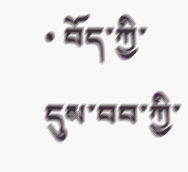• བོད་ཀྱི་དུས་བབ་ཀྱི་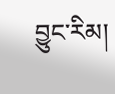བྱུང་རིམ།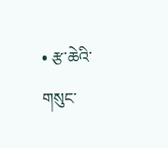• རྩ་ཆེའི་གསུང་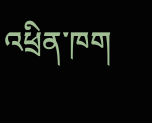འཕྲིན་ཁག